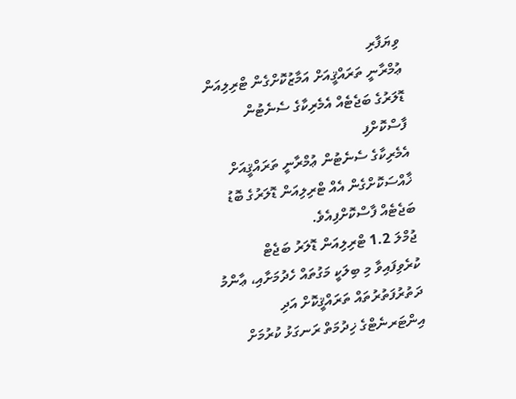ވިޔަފާރި
ޢުމްރާނީ ތަރައްޤީއަށް އަމާޒުކޮށްގެން ޓްރިލިއަން ޑޮލަރުގެ ބަޖެޓެއް އެމެރިކާގެ ސެނެޓުން ފާސްކޮށްފި
އެމެރިކާގެ ސެނެޓުން ޢުމްރާނީ ތަރައްޤީއަށް ޚާއްސަކޮށްގެން އެއް ޓްރިލިއަން ޑޮލަރުގެ ބޮޑު ބަޖެޓެއް ފާސްކޮށްފިއެވެ.
ޖުމްލަ 1.2 ޓްރިލިއަން ޑޮލަރު ބަޖެޓް ކުރެވިފައިވާ މި ބިލަކީ މަގުތައް ހެދުމަށާއި، ޢާންމު ދަތުރުފަތުރުތައް ތަރައްޤީކޮށް އަދި އިންޓަރނެޓްގެ ޚިދުމަތް ރަނގަޅު ކުރުމަށް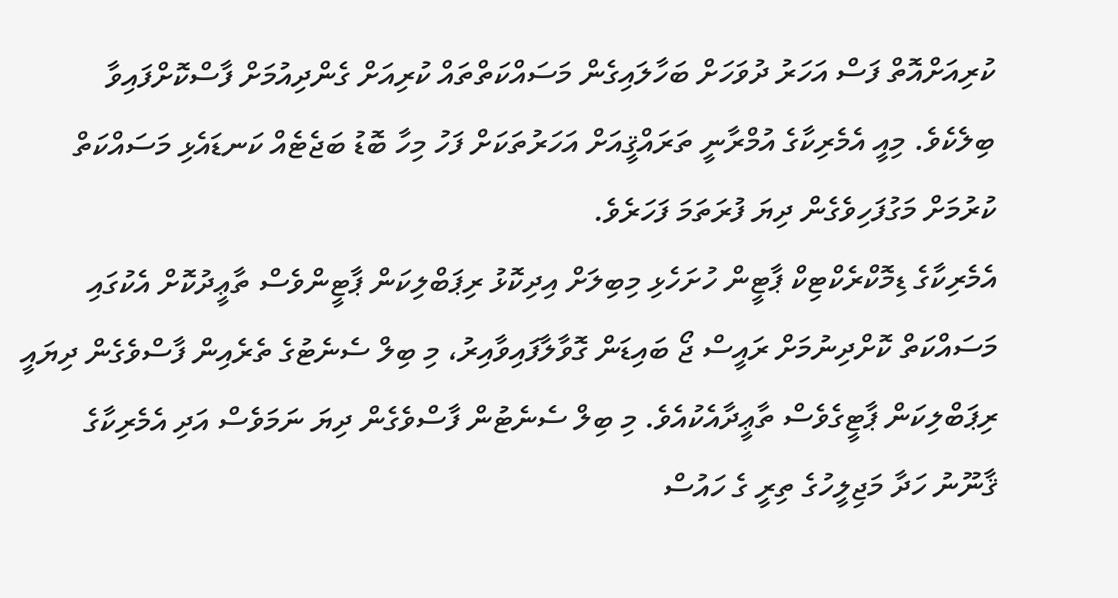ކުރިއަށްއޮތް ފަސް އަހަރު ދުވަހަށް ބަހާލައިގެން މަސައްކަތްތައް ކުރިއަށް ގެންދިއުމަށް ފާސްކޮށްފައިވާ ބިލެކެވެ. މިއީ އެމެރިކާގެ އުމްރާނީ ތަރައްޤީއަށް އަހަރުތަކަށް ފަހު މިހާ ބޮޑު ބަޖެޓެއް ކަނޑައެޅި މަސައްކަތް ކުރުމަށް މަގުފަހިވެގެން ދިޔަ ފުރަތަމަ ފަހަރެވެ.
އެމެރިކާގެ ޑިމޮކްރެކްޓިކް ޕާޓީން ހުށަހެޅި މިބިލަށް އިދިކޮޅު ރިޕަބްލިކަން ޕާޓީންވެސް ތާޢީދުކޮށް އެކުގައި މަސައްކަތް ކޮށްދިނުމަށް ރައީސް ޖޯ ބައިޑަން ގޮވާލާފައިވާއިރު، މި ބިލް ސެނެޓުގެ ތެރެއިން ފާސްވެގެން ދިޔައީ ރިޕަބްލިކަން ޕާޓީގެވެސް ތާޢީދާއެކުއެވެ. މި ބިލް ސެނެޓުން ފާސްވެގެން ދިޔަ ނަމަވެސް އަދި އެމެރިކާގެ ޤާނޫނު ހަދާ މަޖިލީހުގެ ތިރީ ގެ ހައުސް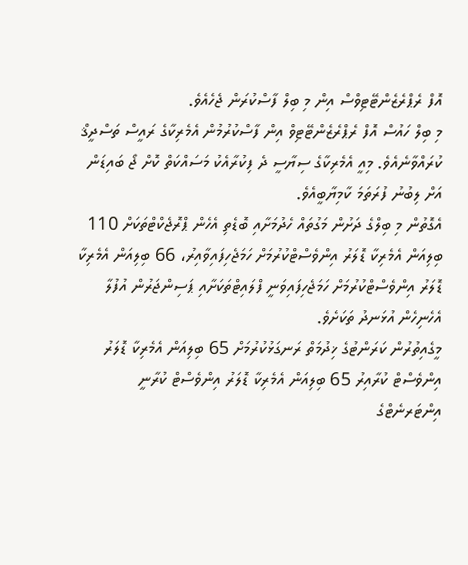އޮފް ރެޕްރެޒެންޓޭޓިވްސް އިން މި ބިލް ފާސްކުރަން ޖެހެއެވެ.
މި ބިލް ހައުސް އޮފް ރެޕްރެޒެންޓޭޓިވް އިން ފާސްކުރުމުން އެމެރިކާގެ ރައީސް ތަސްދީޤް ކުރައްވާނެއެވެ. މިއީ އެމެރިކާގެ ސިޔާސީ ދެ ފިކުރާއެކު މަސައްކަތް ކޮށް ޖޯ ބައިޑަން އަށް ލިބުނު ފުރަތަމަ ކާމިޔާބީއެވެ.
އެގޮތުން މި ބިލްގެ ދަށުން މަގުތައް ހެދުމަށާއި ބޮޑެތި އެހެން ޕްރޮޖެކްޓްތަކަށް 110 ބިލިއަން އެމެރިކާ ޑޮލަރު އިންވެސްޓްކުރުމަށް ހަމަޖެހިފައިވާއިރު، 66 ބިލިއަން އެމެރިކާ ޑޮލަރު އިންވެސްޓްކުރުމަށް ހަމަޖެހިފައިވަނީ ފްލައިޓްތަކަށާއި ޕަސިންޖަރުން އުފުލާ އެހެނިހެން އުޅަނދު ތަކަށެވެ.
މީގެއިތުރުން ކަރަންޓުގެ ޚިދުމަތް ރަނގަޅުކުރުމަށް 65 ބިލިއަން އެމެރިކާ ޑޮލަރު އިންވެސްޓް ކުރާއިރު 65 ބިލިއަން އެމެރިކާ ޑޮލަރު އިންވެސްޓް ކުރާނީ އިންޓަރނެޓްގެ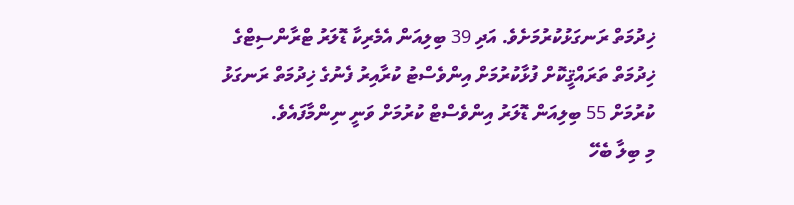ޚިދުމަތް ރަނގަޅުކުރުމަށެވެ. އަދި 39 ބިލިއަން އެމެރިކާ ޑޮލަރު ޓްރާންސިޓްގެ ޚިދުމަތް ތަރައްޤީކޮށް ފުޅާކުރުމަށް އިންވެސްޓު ކުރާއިރު ފެނުގެ ޚިދުމަތް ރަނގަޅު ކުރުމަށް 55 ބިލިއަން ޑޮލަރު އިންވެސްޓް ކުރުމަށް ވަނީ ނިންމާފައެވެ.
މި ބިލާ ބެހޭ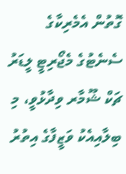ގޮތުން އެމެރިކާގެ ސެނެޓުގެ މެޖޯރިޓީ ލީޑަރު ޗަކް ޝޫމާރ ވިދާޅުވީ، މި ބިލާއިއެކު ވަޒީފާގެ އިތުރު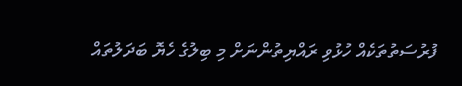ފުރުސަތުތަކެއް ހުޅުވި ރައްޔިތުންނަށް މި ބިލުގެ ހެޔޮ ބަދަލުތައް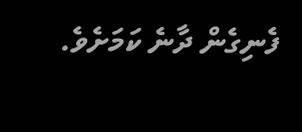ފެނިގެން ދާނެ ކަމަށެވެ.